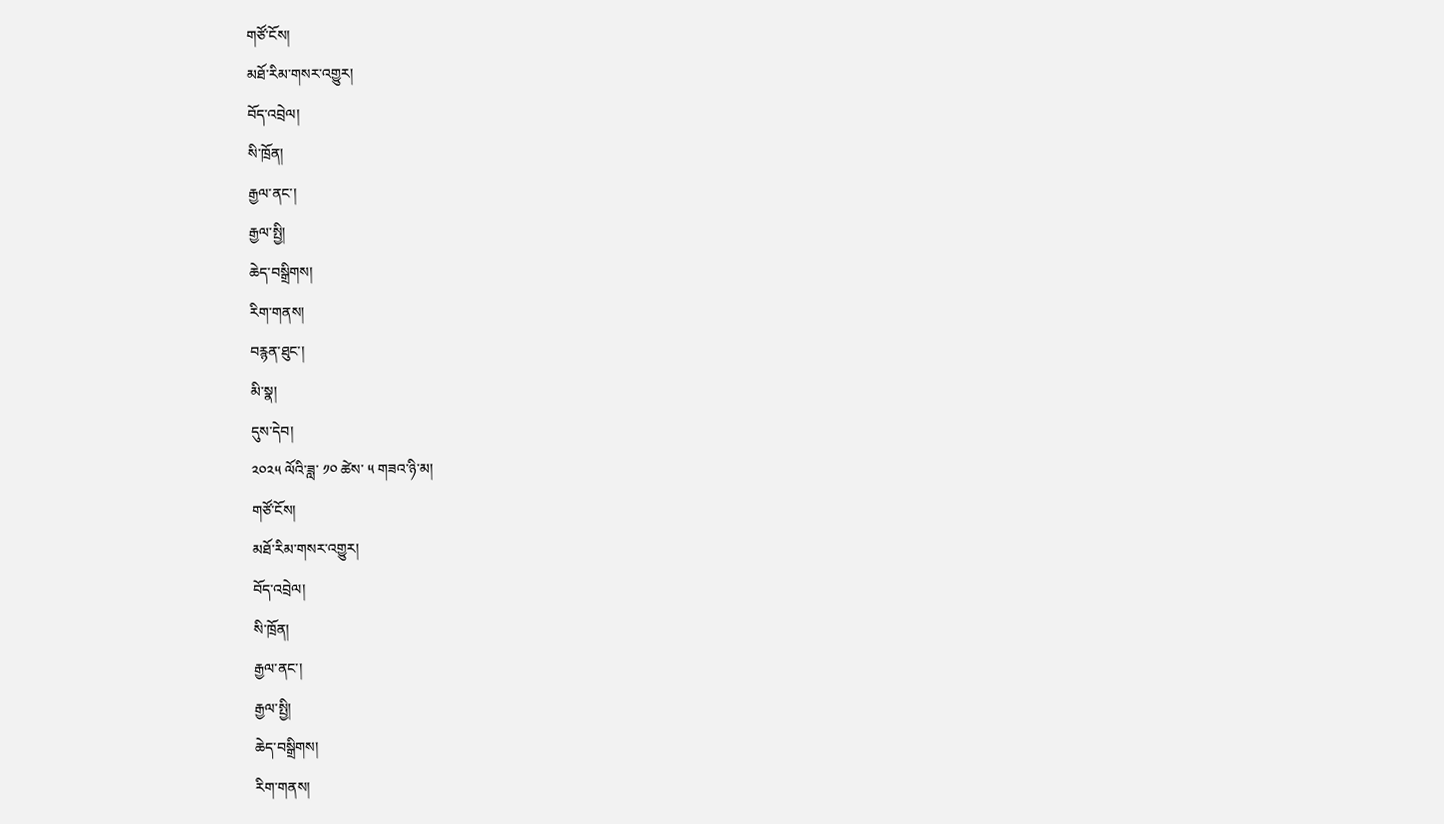གཙོ་ངོས།
མཐོ་རིམ་གསར་འགྱུར།
བོད་འབྲེལ།
སི་ཁྲོན།
རྒྱལ་ནང་།
རྒྱལ་སྤྱི།
ཆེད་བསྒྲིགས།
རིག་གནས།
བརྙན་ཐུང་།
མི་སྣ།
དུས་དེབ།
༢༠༢༥ ལོའི་ཟླ་ ༡༠ ཚེས་ ༥ གཟའ་ཉི་མ།
གཙོ་ངོས།
མཐོ་རིམ་གསར་འགྱུར།
བོད་འབྲེལ།
སི་ཁྲོན།
རྒྱལ་ནང་།
རྒྱལ་སྤྱི།
ཆེད་བསྒྲིགས།
རིག་གནས།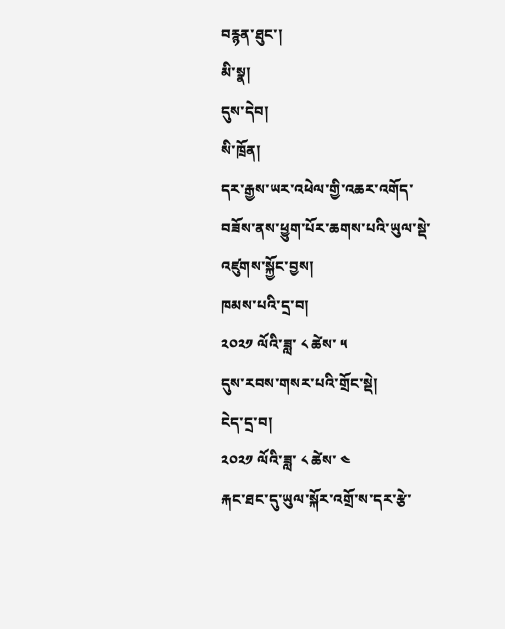བརྙན་ཐུང་།
མི་སྣ།
དུས་དེབ།
སི་ཁྲོན།
དར་རྒྱས་ཡར་འཕེལ་གྱི་འཆར་འགོད་བཟོས་ནས་ཕྱུག་པོར་ཆགས་པའི་ཡུལ་སྡེ་འཛུགས་སྐྱོང་བྱས།
ཁམས་པའི་དྲ་བ།
༢༠༢༡ ལོའི་ཟླ་ ༨ ཚེས་ ༥
དུས་རབས་གསར་པའི་གྲོང་སྡེ།
ངེད་དྲ་བ།
༢༠༢༡ ལོའི་ཟླ་ ༨ ཚེས་ ༤
རྐང་ཐང་དུ་ཡུལ་སྐོར་འགྲོ་ས་དར་རྩེ་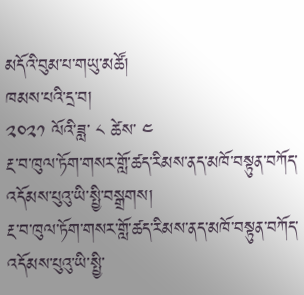མདོའི་བུམ་པ་གཡུ་མཚོ།
ཁམས་པའི་དྲ་བ།
༢༠༢༡ ལོའི་ཟླ་ ༨ ཚེས་ ༤
རྔ་བ་ཁུལ་ཏོག་གསར་གློ་ཚད་རིམས་ནད་མཁོ་བསྟུན་བཀོད་འདོམས་པུའུ་ཡི་སྤྱི་བསྒྲགས།
རྔ་བ་ཁུལ་ཏོག་གསར་གློ་ཚད་རིམས་ནད་མཁོ་བསྟུན་བཀོད་འདོམས་པུའུ་ཡི་སྤྱི་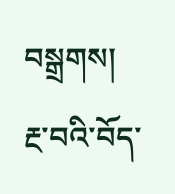བསྒྲགས།
རྔ་བའི་བོད་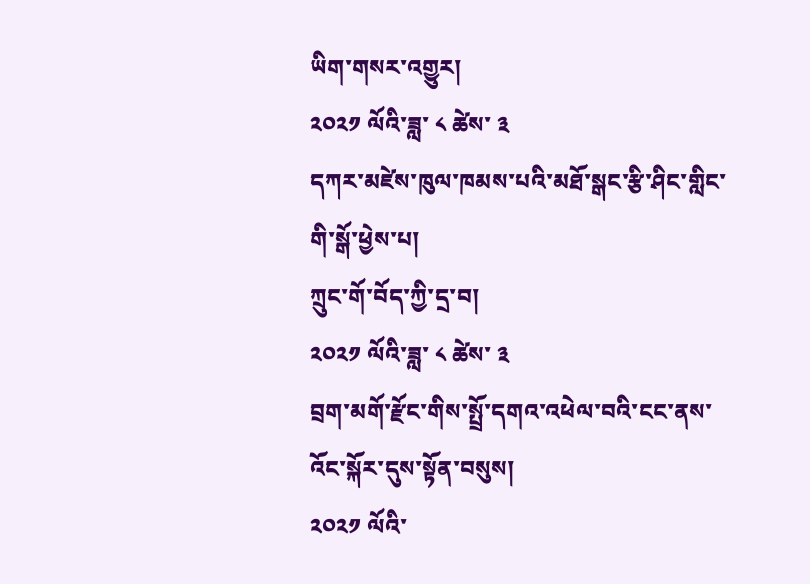ཡིག་གསར་འགྱུར།
༢༠༢༡ ལོའི་ཟླ་ ༨ ཚེས་ ༣
དཀར་མཛེས་ཁུལ་ཁམས་པའི་མཐོ་སྒང་རྩི་ཤིང་གླིང་གི་སྒོ་ཕྱེས་པ།
ཀྲུང་གོ་བོད་ཀྱི་དྲ་བ།
༢༠༢༡ ལོའི་ཟླ་ ༨ ཚེས་ ༣
བྲག་མགོ་རྫོང་གིས་སྤྲོ་དགའ་འཕེལ་བའི་ངང་ནས་འོང་སྐོར་དུས་སྟོན་བསུས།
༢༠༢༡ ལོའི་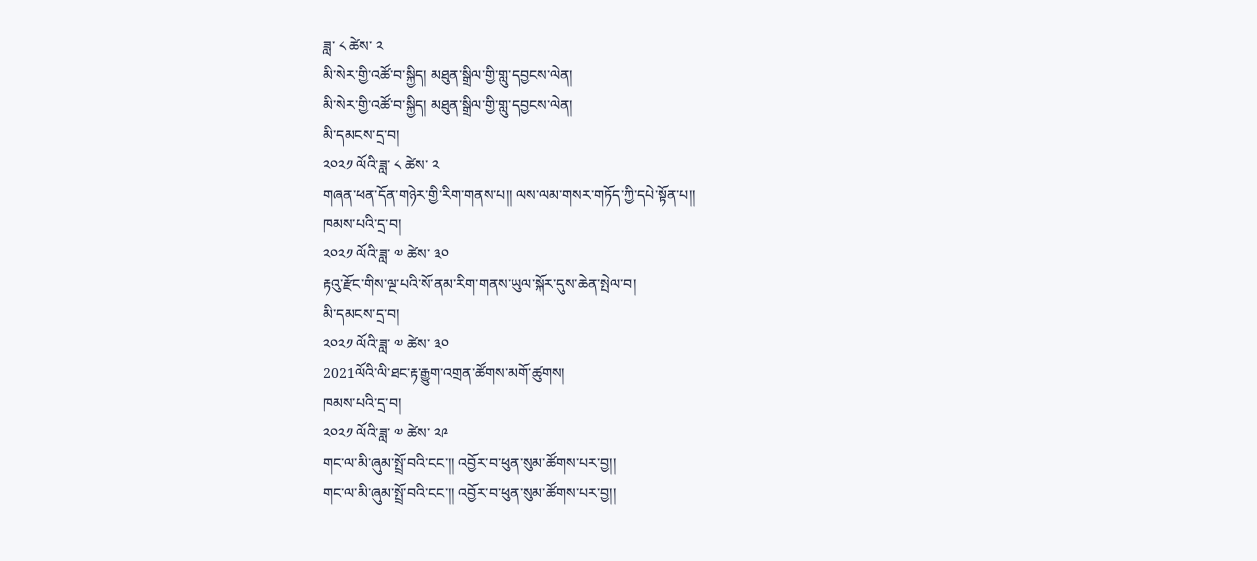ཟླ་ ༨ ཚེས་ ༢
མི་སེར་གྱི་འཚོ་བ་སྐྱིད། མཐུན་སྒྲིལ་གྱི་གླུ་དབྱངས་ལེན།
མི་སེར་གྱི་འཚོ་བ་སྐྱིད། མཐུན་སྒྲིལ་གྱི་གླུ་དབྱངས་ལེན།
མི་དམངས་དྲ་བ།
༢༠༢༡ ལོའི་ཟླ་ ༨ ཚེས་ ༢
གཞན་ཕན་དོན་གཉེར་གྱི་རིག་གནས་པ།། ལས་ལམ་གསར་གཏོད་ཀྱི་དཔེ་སྟོན་པ།།
ཁམས་པའི་དྲ་བ།
༢༠༢༡ ལོའི་ཟླ་ ༧ ཚེས་ ༣༠
རྟའུ་རྫོང་གིས་ལྔ་པའི་སོ་ནམ་རིག་གནས་ཡུལ་སྐོར་དུས་ཆེན་སྤེལ་བ།
མི་དམངས་དྲ་བ།
༢༠༢༡ ལོའི་ཟླ་ ༧ ཚེས་ ༣༠
2021ལོའི་ལི་ཐང་རྟ་རྒྱུག་འགྲན་ཚོགས་མགོ་ཚུགས།
ཁམས་པའི་དྲ་བ།
༢༠༢༡ ལོའི་ཟླ་ ༧ ཚེས་ ༢༩
གང་ལ་མི་ཞུམ་སྤྲོ་བའི་ངང་།། འབྱོར་བ་ཕུན་སུམ་ཚོགས་པར་བྱ།།
གང་ལ་མི་ཞུམ་སྤྲོ་བའི་ངང་།། འབྱོར་བ་ཕུན་སུམ་ཚོགས་པར་བྱ།།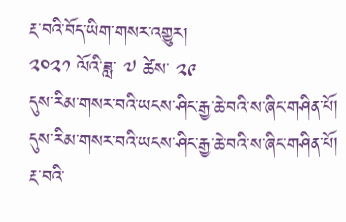རྔ་བའི་བོད་ཡིག་གསར་འགྱུར།
༢༠༢༡ ལོའི་ཟླ་ ༧ ཚེས་ ༢༩
དུས་རིམ་གསར་བའི་ཡངས་ཤིང་རྒྱ་ཆེ་བའི་ས་ཞིང་གཤིན་པོ།
དུས་རིམ་གསར་བའི་ཡངས་ཤིང་རྒྱ་ཆེ་བའི་ས་ཞིང་གཤིན་པོ།
རྔ་བའི་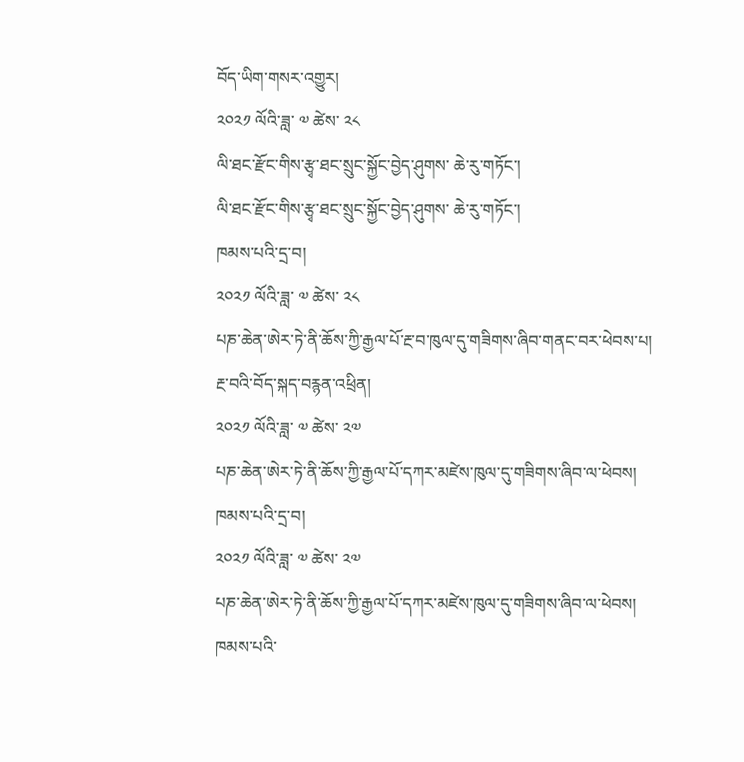བོད་ཡིག་གསར་འགྱུར།
༢༠༢༡ ལོའི་ཟླ་ ༧ ཚེས་ ༢༨
ལི་ཐང་རྫོང་གིས་རྩྭ་ཐང་སྲུང་སྐྱོང་བྱེད་ཤུགས་ ཆེ་རུ་གཏོང་།
ལི་ཐང་རྫོང་གིས་རྩྭ་ཐང་སྲུང་སྐྱོང་བྱེད་ཤུགས་ ཆེ་རུ་གཏོང་།
ཁམས་པའི་དྲ་བ།
༢༠༢༡ ལོའི་ཟླ་ ༧ ཚེས་ ༢༨
པཎ་ཆེན་ཨེར་ཏེ་ནི་ཆོས་ཀྱི་རྒྱལ་པོ་རྔ་བ་ཁུལ་དུ་གཟིགས་ཞིབ་གནང་བར་ཕེབས་པ།
རྔ་བའི་བོད་སྐད་བརྙན་འཕྲིན།
༢༠༢༡ ལོའི་ཟླ་ ༧ ཚེས་ ༢༧
པཎ་ཆེན་ཨེར་ཏེ་ནི་ཆོས་ཀྱི་རྒྱལ་པོ་དཀར་མཛེས་ཁུལ་དུ་གཟིགས་ཞིབ་ལ་ཕེབས།
ཁམས་པའི་དྲ་བ།
༢༠༢༡ ལོའི་ཟླ་ ༧ ཚེས་ ༢༧
པཎ་ཆེན་ཨེར་ཏེ་ནི་ཆོས་ཀྱི་རྒྱལ་པོ་དཀར་མཛེས་ཁུལ་དུ་གཟིགས་ཞིབ་ལ་ཕེབས།
ཁམས་པའི་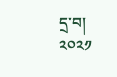དྲ་བ།
༢༠༢༡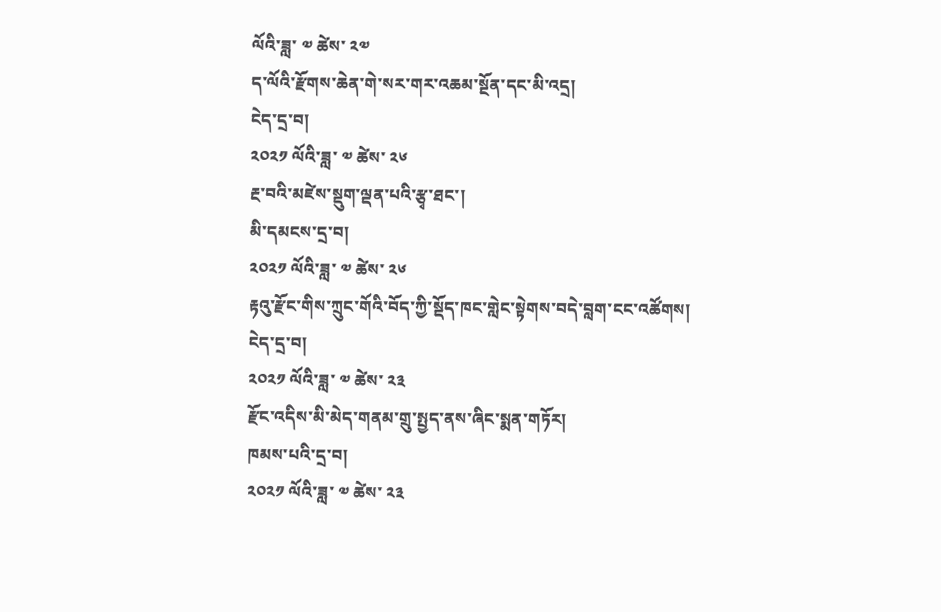ལོའི་ཟླ་ ༧ ཚེས་ ༢༧
ད་ལོའི་རྫོགས་ཆེན་གེ་སར་གར་འཆམ་སྔོན་དང་མི་འདྲ།
ངེད་དྲ་བ།
༢༠༢༡ ལོའི་ཟླ་ ༧ ཚེས་ ༢༦
རྔ་བའི་མཛེས་སྡུག་ལྡན་པའི་རྩྭ་ཐང་།
མི་དམངས་དྲ་བ།
༢༠༢༡ ལོའི་ཟླ་ ༧ ཚེས་ ༢༦
རྟའུ་རྫོང་གིས་ཀྲུང་གོའི་བོད་ཀྱི་སྡོད་ཁང་གླེང་སྟེགས་བདེ་བླག་ངང་འཚོགས།
ངེད་དྲ་བ།
༢༠༢༡ ལོའི་ཟླ་ ༧ ཚེས་ ༢༣
རྫོང་འདིས་མི་མེད་གནམ་གྲུ་སྤྱད་ནས་ཞིང་སྨན་གཏོར།
ཁམས་པའི་དྲ་བ།
༢༠༢༡ ལོའི་ཟླ་ ༧ ཚེས་ ༢༣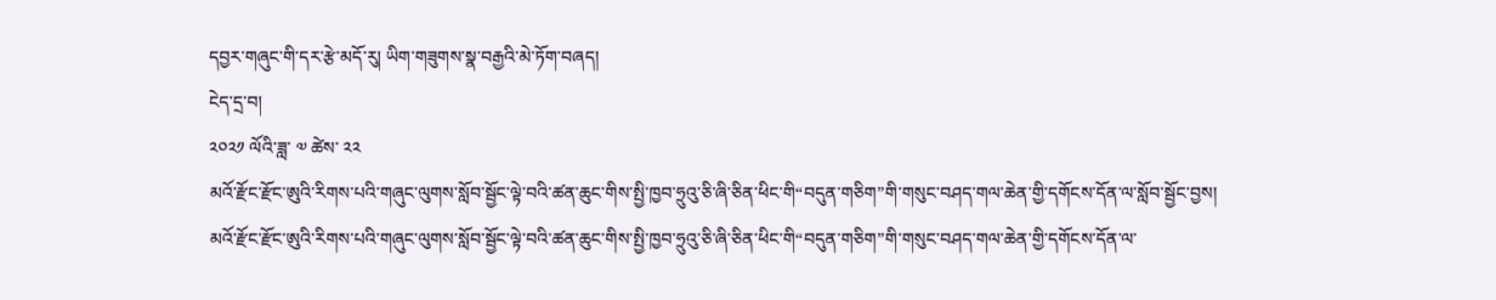དབྱར་གཞུང་གི་དར་རྩེ་མདོ་རུ། ཡིག་གཟུགས་སྣ་བརྒྱའི་མེ་ཏོག་བཞད།
ངེད་དྲ་བ།
༢༠༢༡ ལོའི་ཟླ་ ༧ ཚེས་ ༢༢
མའོ་རྫོང་རྫོང་ཨུའི་རིགས་པའི་གཞུང་ལུགས་སློབ་སྦྱོང་ལྟེ་བའི་ཚན་ཆུང་གིས་སྤྱི་ཁྱབ་ཧྲུའུ་ཅི་ཞི་ཅིན་ཕིང་གི“བདུན་གཅིག”གི་གསུང་བཤད་གལ་ཆེན་གྱི་དགོངས་དོན་ལ་སློབ་སྦྱོང་བྱས།
མའོ་རྫོང་རྫོང་ཨུའི་རིགས་པའི་གཞུང་ལུགས་སློབ་སྦྱོང་ལྟེ་བའི་ཚན་ཆུང་གིས་སྤྱི་ཁྱབ་ཧྲུའུ་ཅི་ཞི་ཅིན་ཕིང་གི“བདུན་གཅིག”གི་གསུང་བཤད་གལ་ཆེན་གྱི་དགོངས་དོན་ལ་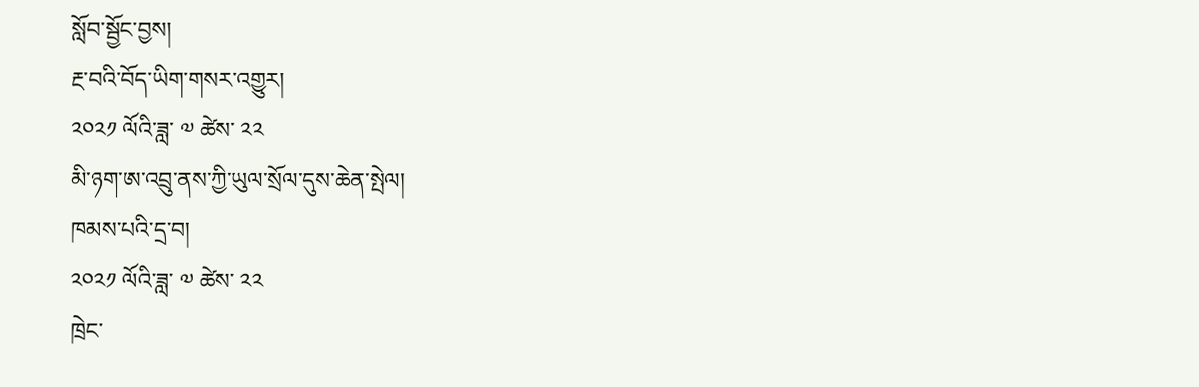སློབ་སྦྱོང་བྱས།
རྔ་བའི་བོད་ཡིག་གསར་འགྱུར།
༢༠༢༡ ལོའི་ཟླ་ ༧ ཚེས་ ༢༢
མི་ཉག་ཨ་འབྲུ་ནས་ཀྱི་ཡུལ་སྲོལ་དུས་ཆེན་སྤེལ།
ཁམས་པའི་དྲ་བ།
༢༠༢༡ ལོའི་ཟླ་ ༧ ཚེས་ ༢༢
ཁྲེང་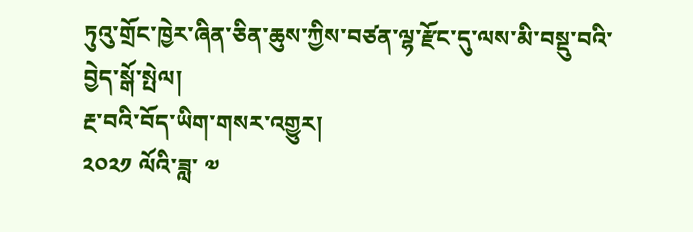ཏུའུ་གྲོང་ཁྱེར་ཞིན་ཅིན་ཆུས་ཀྱིས་བཙན་ལྷ་རྫོང་དུ་ལས་མི་བསྡུ་བའི་བྱེད་སྒོ་སྤེལ།
རྔ་བའི་བོད་ཡིག་གསར་འགྱུར།
༢༠༢༡ ལོའི་ཟླ་ ༧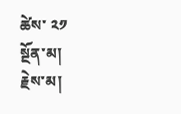ཚེས་ ༢༡
སྔོན་མ།
རྗེས་མ།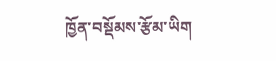ཁྱོན་བསྡོམས་རྩོམ་ཡིག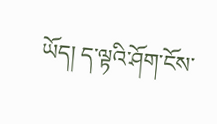ཡོད། ད་ལྟའི་ཤོག་ངོས་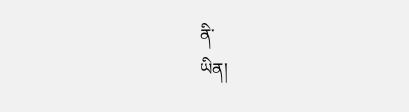ནི་
ཡིན།